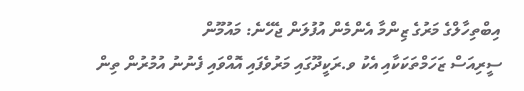އިބްތިހާލްގެ މަރުގެ ޒިންމާ އެންމެން އުފުލަން ޖެހޭނެ: މައުމޫން
ސީރިއަސް ޒަހަމްތަކަކާއި އެކު ވ.ރަކީދޫގައި މަރުވެފައި އޮއްވައި ފެނުނު އުމުރުން ތިން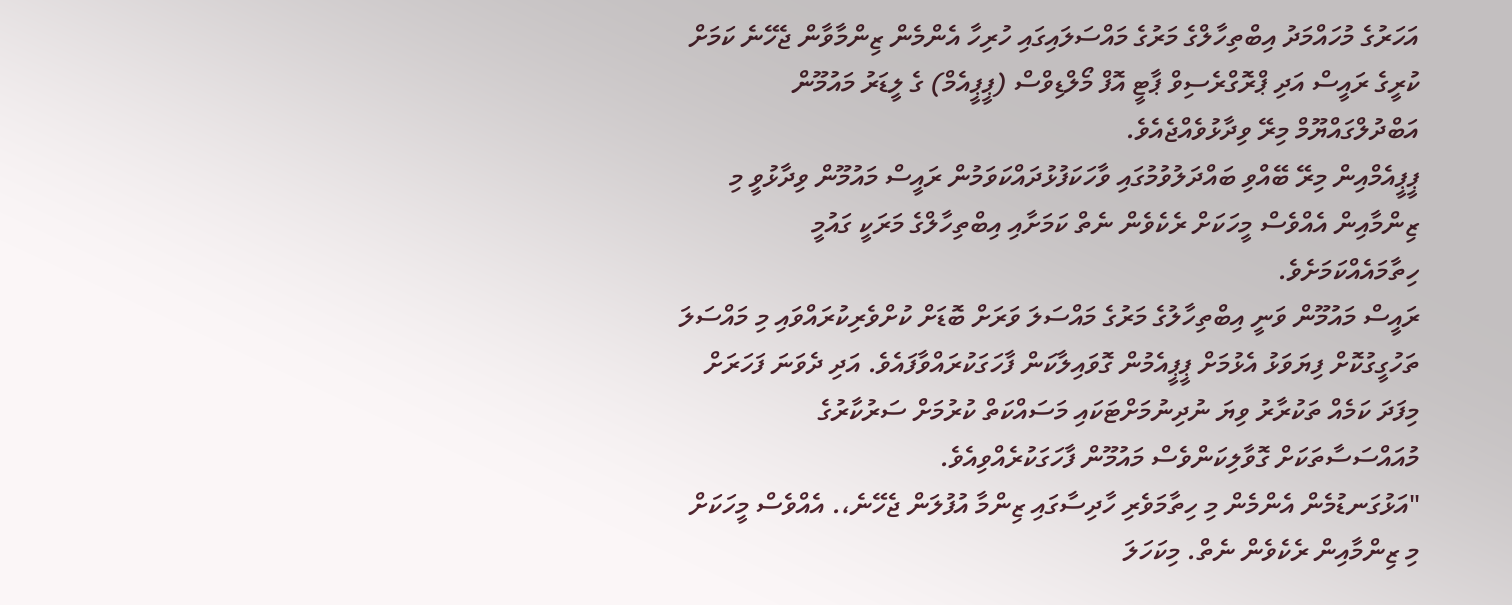އަހަރުގެ މުހައްމަދު އިބްތިހާލްގެ މަރުގެ މައްސަލައިގައި ހުރިހާ އެންމެން ޒިންމާވާން ޖެހޭނެ ކަމަށް ކުރީގެ ރައީސް އަދި ޕްރޮގްރެސިވް ޕާޓީ އޮފް މޯލްޑިވްސް (ޕީޕީއެމް) ގެ ލީޑަރު މައުމޫން އަބްދުލްގައްޔޫމް މިރޭ ވިދާޅުވެއްޖެއެވެ.
ޕީޕީއެމްއިން މިރޭ ބޭއްވި ބައްދަލުވުމުގައި ވާހަކަފުޅުދައްކަވަމުން ރައީސް މައުމޫން ވިދާޅުވީ މި ޒިންމާއިން އެއްވެސް މީހަކަށް ރެކެވެން ނެތް ކަމަށާއި އިބްތިހާލްގެ މަރަކީ ގައުމީ ހިތާމައެއްކަމަށެވެ.
ރައީސް މައުމޫން ވަނީ އިބްތިހާލުގެ މަރުގެ މައްސަލަ ވަރަށް ބޮޑަށް ކުށްވެރިކުރައްވައި މި މައްސަލަ ތަހުގީގުކޮށް ފިޔަވަޅު އެޅުމަށް ޕީޕީއެމުން ގޮވައިލާކަން ފާހަގަކުރައްވާފައެވެ. އަދި ދެވަނަ ފަހަރަށް މިފަދަ ކަމެއް ތަކުރާރު ވިޔަ ނުދިނުމަށްޓަކައި މަސައްކަތް ކުރުމަށް ސަރުކާރުގެ މުއައްސަސާތަކަށް ގޮވާލިކަންވެސް މައުމޫން ފާހަގަކުރެއްވިއެވެ.
"އަޅުގަނޑުމެން އެންމެން މި ހިތާމަވެރި ހާދިސާގައި ޒިންމާ އުފުލަން ޖެހޭނެ،. އެއްވެސް މީހަކަށް މި ޒިންމާއިން ރެކެވެން ނެތް. މިކަހަލަ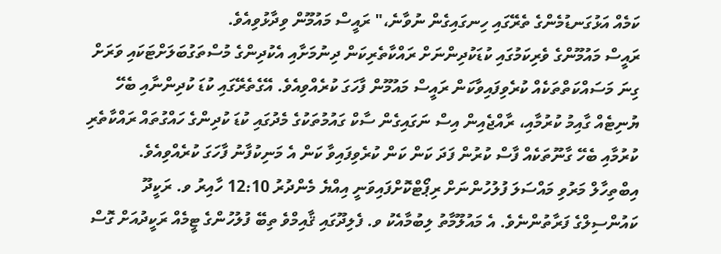ކަމެއް އަޅުގަނޑުމެންގެ ތެރޭގައި ހިނގައިގެން ނުވާނެ،" ރައީސް މައުމޫން ވިދާޅުވިއެވެ.
ރައީސް މައުމޫންގެ ވެރިކަމުގައި ކުޑަކުދިންނަށް ރައްކާތެރިކަން ދިނުމަށާއި އެކުދިންގެ މުސްތަގުބަލަށްޓަކައި ވަރަށް ގިނަ މަސައްކަތްތަކެއް ކުރެވިފައިވާކަން ރައީސް މައުމޫން ފާހަގަ ކުރެއްވިއެވެ. އޭގެތެރޭގައި ކުޑަ ކުދިންނާއި ބެހޭ ޔުނިޓެއް ގާއިމު ކުރުމާއި، ރާއްޖެއިން އިސް ނަގައިގެން ސާކް ގައުމުތަކުގެ މެދުގައި ކުޑަ ކުދިންގެ ހައްގުތައް ރައްކާތެރި ކުރުމާއި ބެހޭ ގާނޫތަކެއް ފާސް ކުރުން ފަދަ ކަން ކަން ކުރެވިފައިވާ ކަން އެ މަނިކުފާނު ފާހަގަ ކުރެއްވިއެވެ.
އިބްތިހާލް މަރުވި މައްސަލަ ފުލުހުންނަށް ރިޕޯޓްކޮށްފައިވަނީ އިއްޔެ މެންދުރު 12:10 ހާއިރު ވ. ރަކީދޫ ކައުންސިލްގެ ފަރާތުންނެވެ. އެ މައުލޫމާތު ލިބުމާއެކު ވ. ފެލިދޫގައި ޤާއިމްވެ ތިބޭ ފުލުހުންގެ ޓީމެއް ރަކީދުއަށް ގޮސް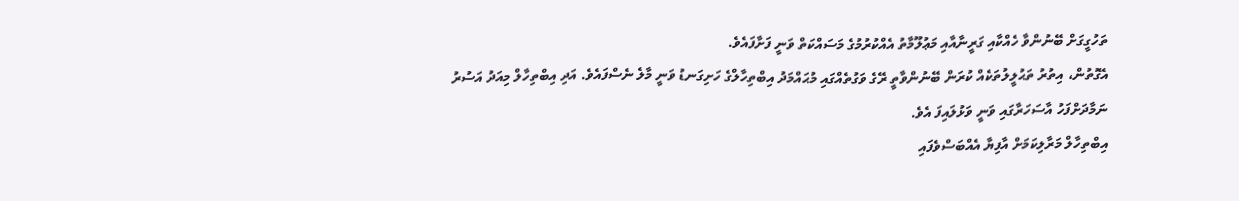ތަހުގީގަށް ބޭނުންވާ ހެއްކާއި ގަރީނާއާއި މަޢުލޫމާތު އެއްކުރުމުގެ މަސައްކަތް ވަނީ ފަށާފައެވެ.
އެގޮތުން، އިތުރު ތަޙުލީލުތަކެއް ކުރަން ބޭނުންވާތީ ރޭގެ ވަގުތެއްގައި މުޙައްމަދު އިބްތިހާލްގެ ހަށިގަނޑު ވަނީ މާލެ ނެސްފައެވެ. އަދި އިބްތިހާލް މިއަދު އަސުރު ނަމާދަށްފަހު އާސަހަރާގައި ވަނީ ވަޅުލައިފަ އެވެ.
އިބްތިހާލް މަރާލިކަމަށް އާފިޔާ އެއްބަސްވެފައި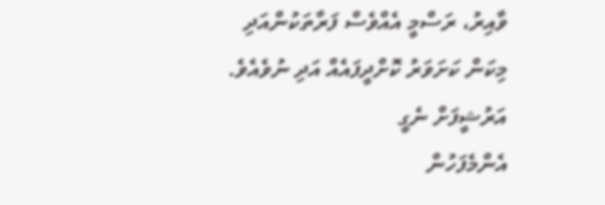ވާއިރު، ރަސްމީ އެއްވެސް ފަރާތަކުންއަދި މިކަން ކަށަވަރު ކޮށްދީފައެއް އަދި ނުވެއެވެ.
އަރުޝީފަށް ނެގީ
އެންމެފަހުން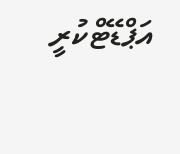އަޕްޑޭޓްކުރީ